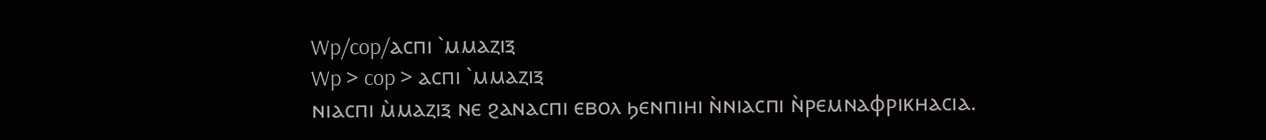Wp/cop/ⲁⲥⲡⲓ `ⲙⲙⲁⲍⲓⲝ
Wp > cop > ⲁⲥⲡⲓ `ⲙⲙⲁⲍⲓⲝ
ⲛⲓⲁⲥⲡⲓ ⲙ̀ⲙⲁⲍⲓⲝ ⲛⲉ ϩⲁⲛⲁⲥⲡⲓ ⲉⲃⲟⲗ ϧⲉⲛⲡⲓⲏⲓ ⲛ̀ⲛⲓⲁⲥⲡⲓ ⲛ̀ⲣⲉⲙⲛⲁⲫⲣⲓⲕⲏⲁⲥⲓⲁ.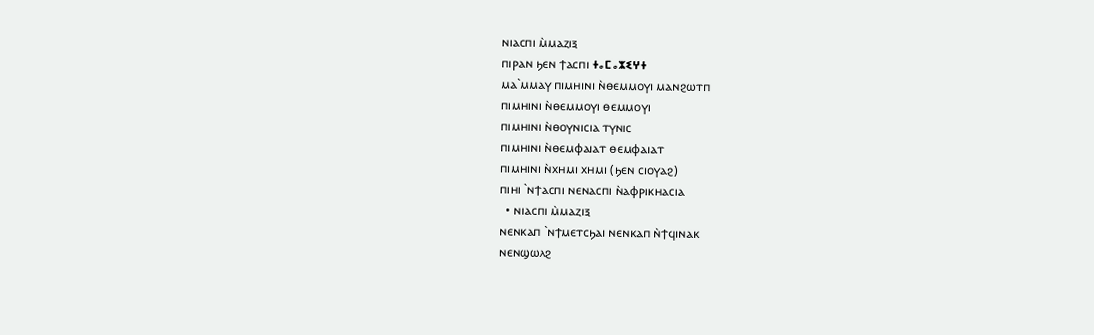ⲛⲓⲁⲥⲡⲓ ⲙ̀ⲙⲁⲍⲓⲝ
ⲡⲓⲣⲁⲛ ϧⲉⲛ ϯⲁⲥⲡⲓ ⵜⴰⵎⴰⵣⵉⵖⵜ
ⲙⲁ`ⲙⲙⲁⲩ ⲡⲓⲙⲏⲓⲛⲓ ⲛ̀ⲑⲉⲙⲙⲟⲩⲓ ⲙⲁⲛϩⲱⲧⲡ
ⲡⲓⲙⲏⲓⲛⲓ ⲛ̀ⲑⲉⲙⲙⲟⲩⲓ ⲑⲉⲙⲙⲟⲩⲓ
ⲡⲓⲙⲏⲓⲛⲓ ⲛ̀ⲑⲟⲩⲛⲓⲥⲓⲁ ⲧⲩⲛⲓⲥ
ⲡⲓⲙⲏⲓⲛⲓ ⲛ̀ⲑⲉⲙⲫⲁⲓⲁⲧ ⲑⲉⲙⲫⲁⲓⲁⲧ
ⲡⲓⲙⲏⲓⲛⲓ ⲛ̀ⲭⲏⲙⲓ ⲭⲏⲙⲓ (ϧⲉⲛ ⲥⲓⲟⲩⲁϩ)
ⲡⲓⲏⲓ `ⲛϯⲁⲥⲡⲓ ⲛⲉⲛⲁⲥⲡⲓ ⲛ̀ⲁⲫⲣⲓⲕⲏⲁⲥⲓⲁ
  • ⲛⲓⲁⲥⲡⲓ ⲙ̀ⲙⲁⲍⲓⲝ
ⲛⲉⲛⲕⲁⲡ `ⲛϯⲙⲉⲧⲥϧⲁⲓ ⲛⲉⲛⲕⲁⲡ ⲛ̀ϯϥⲓⲛⲁⲕ
ⲛⲉⲛϣⲱⲗϩ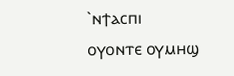`ⲛϯⲁⲥⲡⲓ
ⲟⲩⲟⲛⲧⲉ ⲟⲩⲙⲏϣ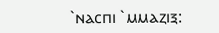`ⲛⲁⲥⲡⲓ `ⲙⲙⲁⲍⲓⲝ: